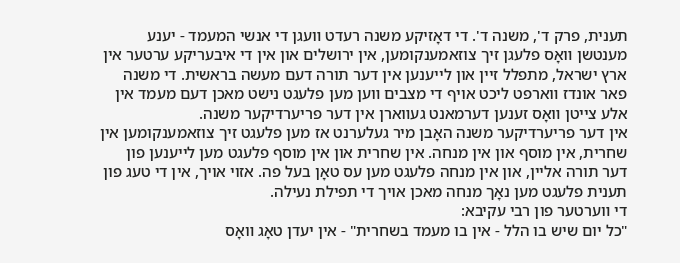תענית, פרק ד', משנה ד'. די דאָזיקע משנה רעדט װעגן די אנשי המעמד - יענע מענטשן װאָס פלעגן זיך צוזאמענקומען, אין ירושלים און אין די איבעריקע ערטער אין ארץ ישראל, מתפלל זיין און לייענען אין דער תורה דעם מעשה בראשית. די משנה פאר אונדז װארפט ליכט אויף די מצבים װען מען פלעגט נישט מאכן דעם מעמד אין אלע צייטן װאָס זענען דערמאנט געװארן אין דער פריערדיקער משנה.
אין דער פריערדיקער משנה האָבן מיר געלערנט אז מען פלעגט זיך צוזאמענקומען אין שחרית, אין מוסף און אין מנחה. אין שחרית און אין מוסף פלעגט מען לייענען פון דער תורה אליין, און אין מנחה פלעגט מען עס טאָן בעל פה. אזוי אויך, אין די טעג פון תענית פלעגט מען נאָך מנחה מאכן אויך די תפילת נעילה.
די װערטער פון רבי עקיבא:
"כל יום שיש בו הלל - אין בו מעמד בשחרית" - אין יעדן טאָג װאָס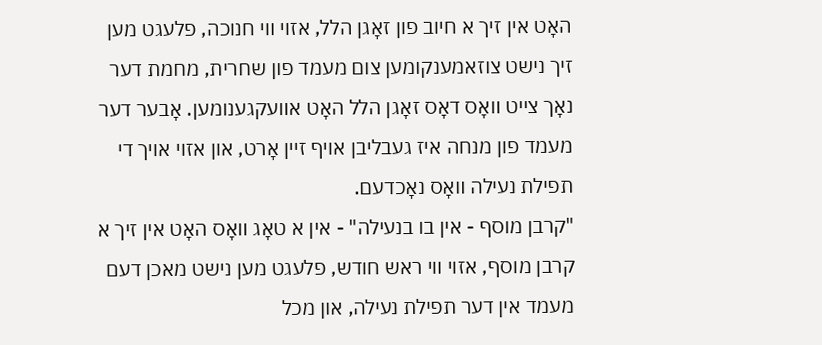האָט אין זיך א חיוב פון זאָגן הלל, אזוי װי חנוכה, פלעגט מען זיך נישט צוזאמענקומען צום מעמד פון שחרית, מחמת דער נאָך צייט װאָס דאָס זאָגן הלל האָט אװעקגענומען. אָבער דער מעמד פון מנחה איז געבליבן אויף זיין אָרט, און אזוי אויך די תפילת נעילה װאָס נאָכדעם.
"קרבן מוסף - אין בו בנעילה" - אין א טאָג װאָס האָט אין זיך א קרבן מוסף, אזוי װי ראש חודש, פלעגט מען נישט מאכן דעם מעמד אין דער תפילת נעילה, און מכל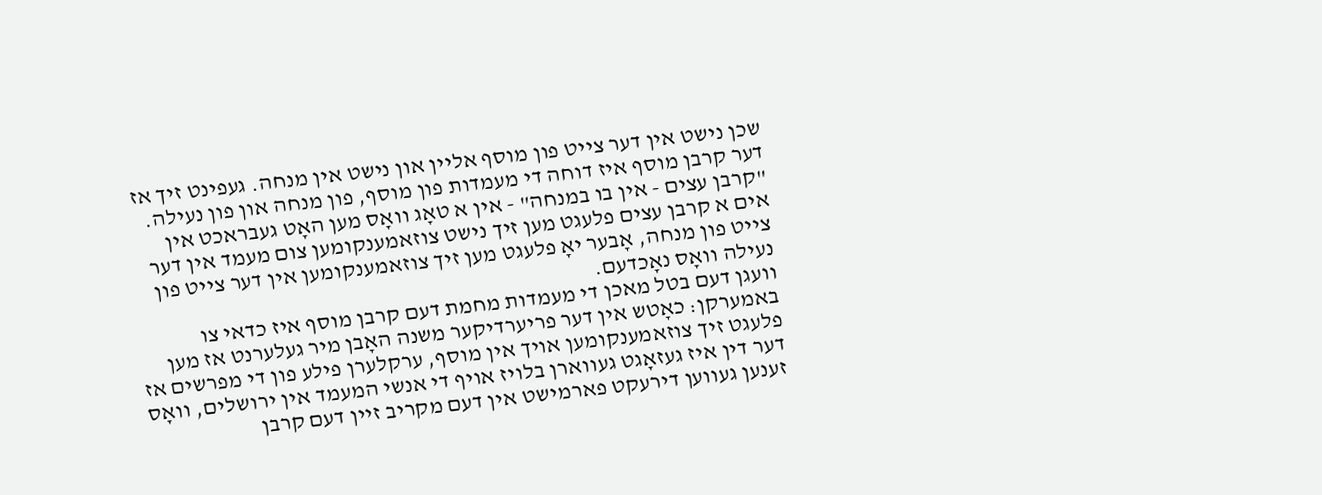שכן נישט אין דער צייט פון מוסף אליין און נישט אין מנחה. געפינט זיך אז דער קרבן מוסף איז דוחה די מעמדות פון מוסף, פון מנחה און פון נעילה.
"קרבן עצים - אין בו במנחה" - אין א טאָג װאָס מען האָט געבראכט אין אים א קרבן עצים פלעגט מען זיך נישט צוזאמענקומען צום מעמד אין דער צייט פון מנחה, אָבער יאָ פלעגט מען זיך צוזאמענקומען אין דער צייט פון נעילה װאָס נאָכדעם.
װעגן דעם בטל מאכן די מעמדות מחמת דעם קרבן מוסף איז כדאי צו באמערקן: כאָטש אין דער פריערדיקער משנה האָבן מיר געלערנט אז מען פלעגט זיך צוזאמענקומען אויך אין מוסף, ערקלערן פילע פון די מפרשים אז דער דין איז געזאָגט געװארן בלויז אויף די אנשי המעמד אין ירושלים, װאָס זענען געװען דירעקט פארמישט אין דעם מקריב זיין דעם קרבן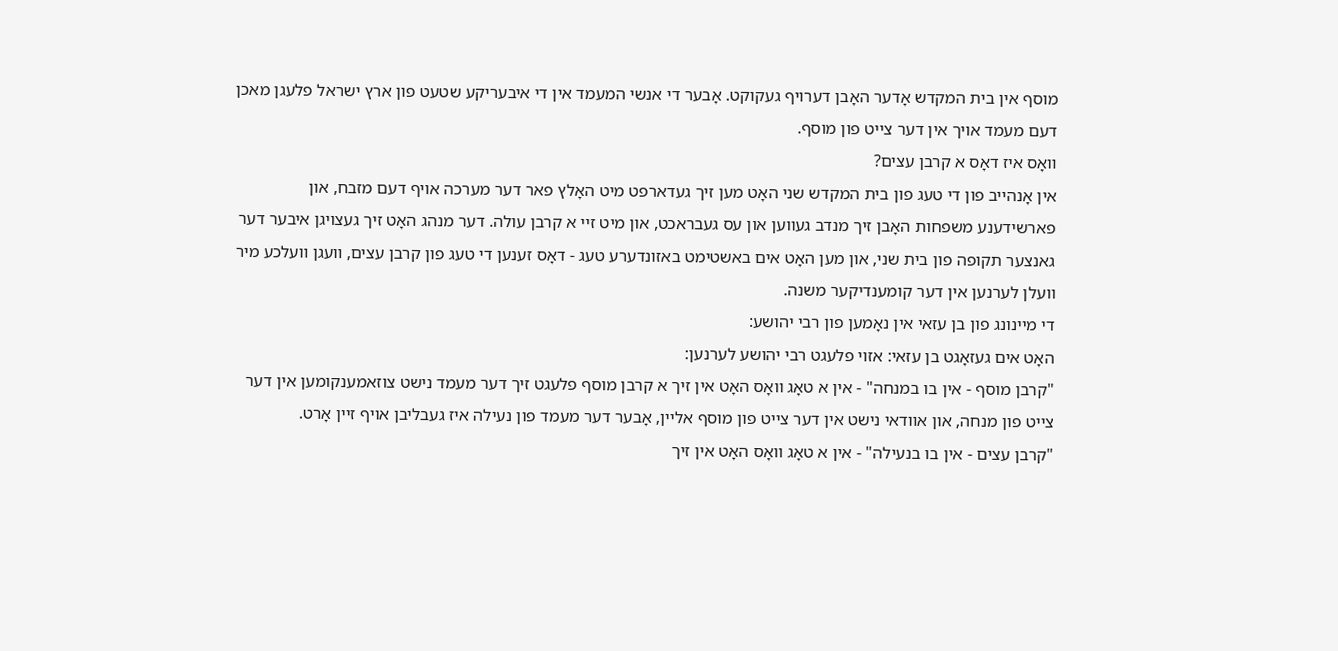מוסף אין בית המקדש אָדער האָבן דערויף געקוקט. אָבער די אנשי המעמד אין די איבעריקע שטעט פון ארץ ישראל פלעגן מאכן דעם מעמד אויך אין דער צייט פון מוסף.
װאָס איז דאָס א קרבן עצים?
אין אָנהייב פון די טעג פון בית המקדש שני האָט מען זיך געדארפט מיט האָלץ פאר דער מערכה אויף דעם מזבח, און פארשידענע משפחות האָבן זיך מנדב געװען און עס געבראכט, און מיט זיי א קרבן עולה. דער מנהג האָט זיך געצויגן איבער דער גאנצער תקופה פון בית שני, און מען האָט אים באשטימט באזונדערע טעג - דאָס זענען די טעג פון קרבן עצים, װעגן װעלכע מיר װעלן לערנען אין דער קומענדיקער משנה.
די מיינונג פון בן עזאי אין נאָמען פון רבי יהושע:
האָט אים געזאָגט בן עזאי: אזוי פלעגט רבי יהושע לערנען:
"קרבן מוסף - אין בו במנחה" - אין א טאָג װאָס האָט אין זיך א קרבן מוסף פלעגט זיך דער מעמד נישט צוזאמענקומען אין דער צייט פון מנחה, און אװדאי נישט אין דער צייט פון מוסף אליין, אָבער דער מעמד פון נעילה איז געבליבן אויף זיין אָרט.
"קרבן עצים - אין בו בנעילה" - אין א טאָג װאָס האָט אין זיך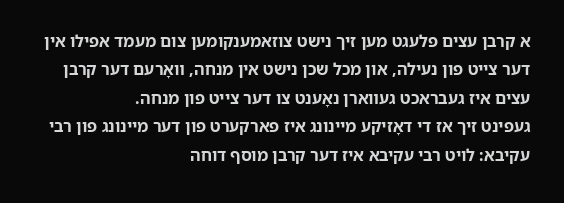א קרבן עצים פלעגט מען זיך נישט צוזאמענקומען צום מעמד אפילו אין דער צייט פון נעילה, און מכל שכן נישט אין מנחה, װאָרעם דער קרבן עצים איז געבראכט געװארן נאָענט צו דער צייט פון מנחה.
געפינט זיך אז די דאָזיקע מיינונג איז פארקערט פון דער מיינונג פון רבי עקיבא: לויט רבי עקיבא איז דער קרבן מוסף דוחה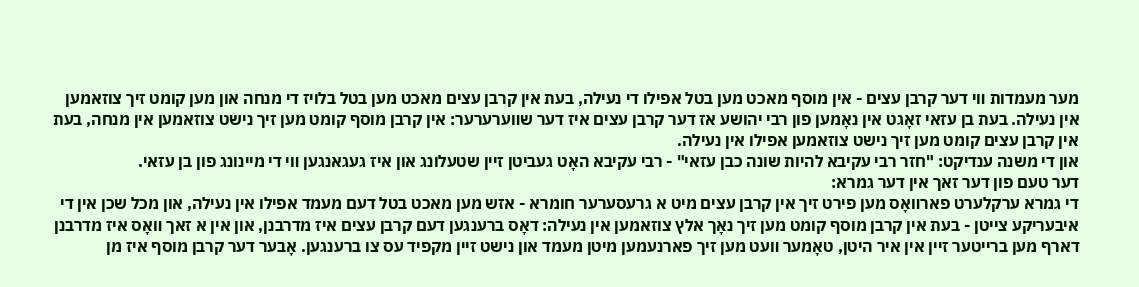מער מעמדות װי דער קרבן עצים - אין מוסף מאכט מען בטל אפילו די נעילה, בעת אין קרבן עצים מאכט מען בטל בלויז די מנחה און מען קומט זיך צוזאמען אין נעילה. בעת בן עזאי זאָגט אין נאָמען פון רבי יהושע אז דער קרבן עצים איז דער שװערערער: אין קרבן מוסף קומט מען זיך נישט צוזאמען אין מנחה, בעת אין קרבן עצים קומט מען זיך נישט צוזאמען אפילו אין נעילה.
און די משנה ענדיקט: "חזר רבי עקיבא להיות שונה כבן עזאי" - רבי עקיבא האָט געביטן זיין שטעלונג און איז געגאנגען װי די מיינונג פון בן עזאי.
דער טעם פון דער זאך אין דער גמרא:
די גמרא ערקלערט פארװאָס מען פירט זיך אין קרבן עצים מיט א גרעסערער חומרא - אזש מען מאכט בטל דעם מעמד אפילו אין נעילה, און מכל שכן אין די איבעריקע צייטן - בעת אין קרבן מוסף קומט מען זיך נאָך אלץ צוזאמען אין נעילה: דאָס ברענגען דעם קרבן עצים איז מדרבנן, און אין א זאך װאָס איז מדרבנן דארף מען ברייטער זיין אין איר היטן, טאָמער װעט מען זיך פארנעמען מיטן מעמד און נישט זיין מקפיד עס צו ברענגען. אָבער דער קרבן מוסף איז מן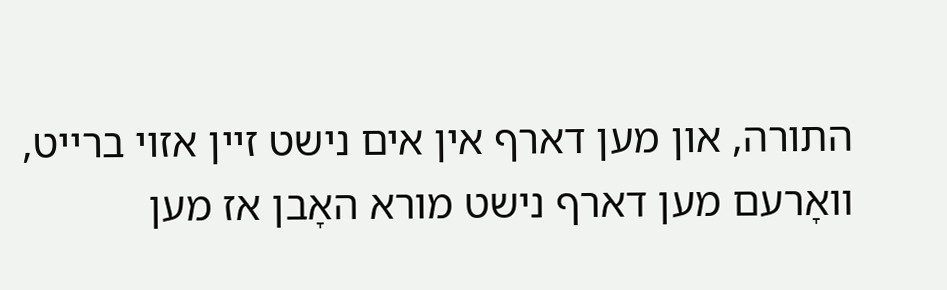התורה, און מען דארף אין אים נישט זיין אזוי ברייט, װאָרעם מען דארף נישט מורא האָבן אז מען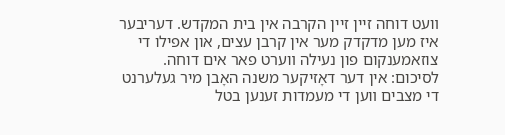װעט דוחה זיין זיין הקרבה אין בית המקדש. דעריבער איז מען מדקדק מער אין קרבן עצים, און אפילו די צוזאמענקום פון נעילה װערט פאר אים דוחה.
לסיכום: אין דער דאָזיקער משנה האָבן מיר געלערנט די מצבים װען די מעמדות זענען בטל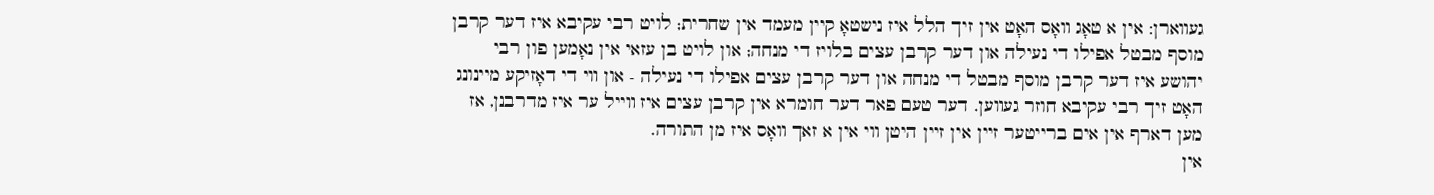געװארן: אין א טאָג װאָס האָט אין זיך הלל איז נישטאָ קיין מעמד אין שחרית; לויט רבי עקיבא איז דער קרבן מוסף מבטל אפילו די נעילה און דער קרבן עצים בלויז די מנחה; און לויט בן עזאי אין נאָמען פון רבי יהושע איז דער קרבן מוסף מבטל די מנחה און דער קרבן עצים אפילו די נעילה - און װי די דאָזיקע מיינונג האָט זיך רבי עקיבא חוזר געװען. דער טעם פאר דער חומרא אין קרבן עצים איז װייל ער איז מדרבנן, אז מען דארף אין אים ברייטער זיין אין זיין היטן װי אין א זאך װאָס איז מן התורה.
אין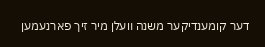דער קומענדיקער משנה װעלן מיר זיך פארנעמען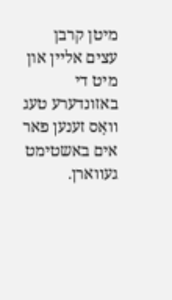מיטן קרבן עצים אליין און מיט די באזונדערע טעג װאָס זענען פאר אים באשטימט געװארן.